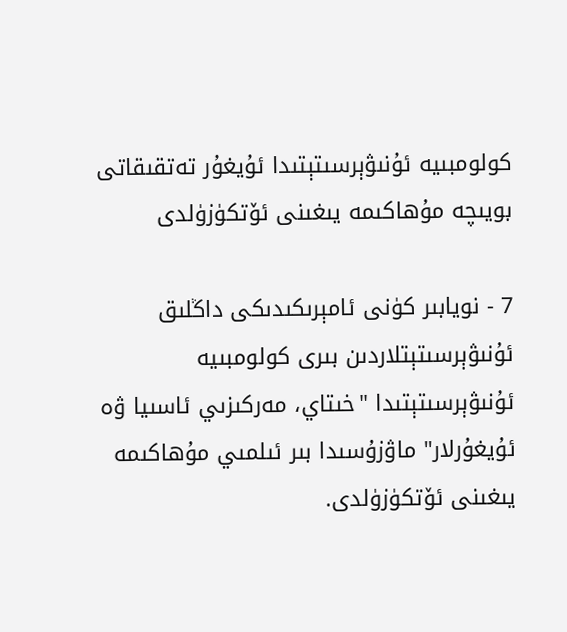كولومبىيە ئۇنىۋېرسىتېتىدا ئۇيغۇر تەتقىقاتى بويىچە مۇھاكىمە يىغىنى ئۆتكۈزۈلدى

7 - نويابىر كۈنى ئامېرىكىدىكى داڭلىق ئۇنىۋېرسىتېتلاردىن بىرى كولومبىيە ئۇنىۋېرسىتېتىدا "خىتاي، مەركىزىي ئاسىيا ۋە ئۇيغۇرلار" ماۋزۇسىدا بىر ئىلمىي مۇھاكىمە يىغىنى ئۆتكۈزۈلدى.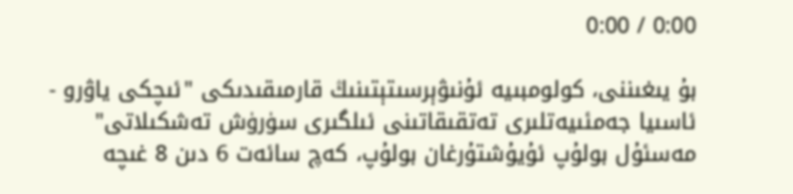0:00 / 0:00

بۇ يىغىننى، كولومبىيە ئۇنىۋېرسىتېتىنىڭ قارمىقىدىكى "ئىچكى ياۋرو - ئاسىيا جەمئىيەتلىرى تەتقىقاتىنى ئىلگىرى سۈرۈش تەشكىلاتى" مەسئۇل بولۇپ ئۇيۇشتۇرغان بولۇپ، كەچ سائەت 6 دىن 8 غىچە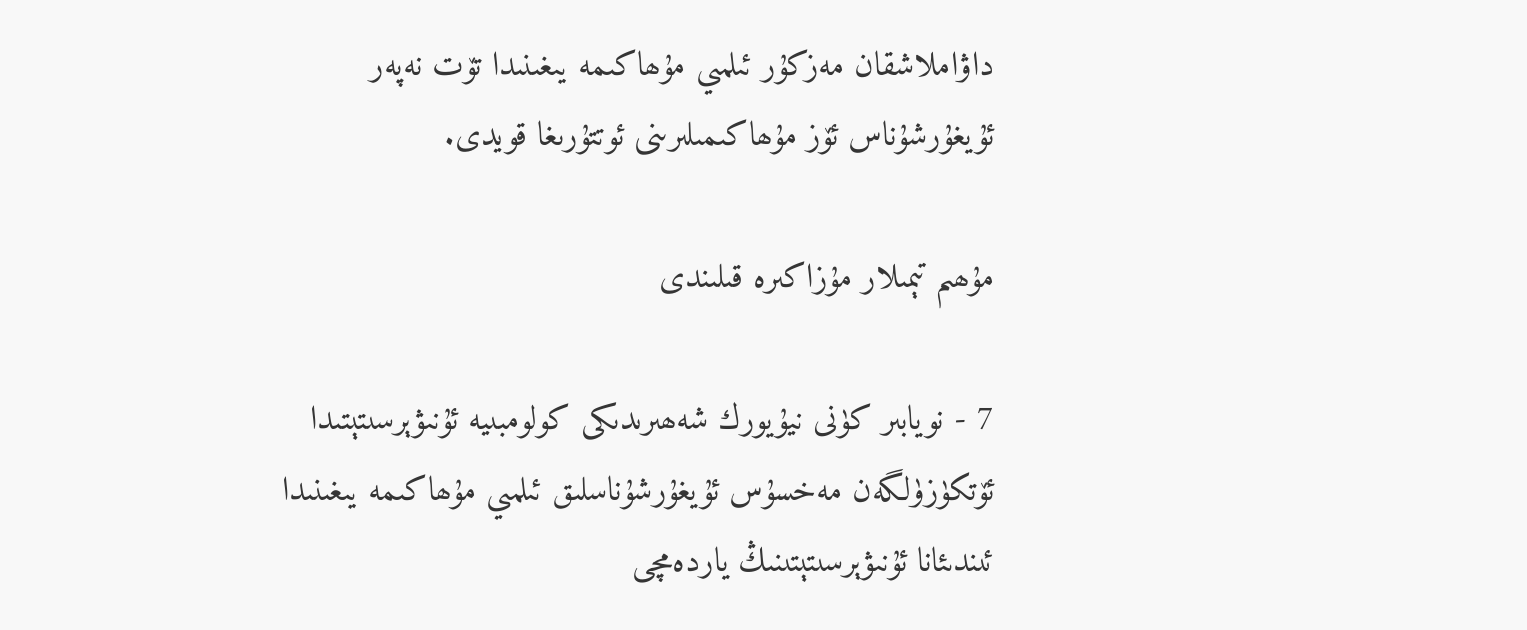داۋاملاشقان مەزكۇر ئىلمىي مۇھاكىمە يىغىنىدا تۆت نەپەر ئۇيغۇرشۇناس ئۆز مۇھاكىمىلىرىنى ئوتتۇرىغا قويدى.

مۇھىم تېمىلار مۇزاكىرە قىلىندى

7 - نويابىر كۈنى نيۇيورك شەھىرىدىكى كولومبىيە ئۇنىۋېرسىتېتىدا ئۆتكۈزۈلگەن مەخسۇس ئۇيغۇرشۇناسلىق ئىلمىي مۇھاكىمە يىغىنىدا ئىندىئانا ئۇنىۋېرسىتېتىنىڭ ياردەمچى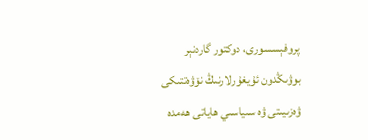پروفېسسورى، دوكتور گاردنېر بوۋىڭدون ئۇيغۇرلارنىڭ نۆۋەتتىكى ۋەزىيىتى ۋە سىياسىي ھاياتى ھەمدە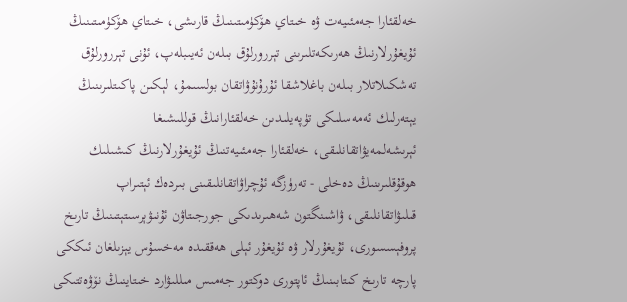خەلقئارا جەمئىيەت ۋە خىتاي ھۆكۈمىتىنىڭ قارىشى، خىتاي ھۆكۈمىتىنىڭ ئۇيغۇرلارنىڭ ھەرىكەتلىرىنى تېررورلۇق بىلەن ئەيىبلەپ، ئۇنى تېررورلۇق تەشكىلاتلار بىلەن باغلاشقا ئۇرۇنۇۋاتقان بولسىمۇ، لېكىن پاكىتلىرىنىڭ يېتەرلىك ئەمەسلىكى تۈپەيلىدىن خەلقئارانىڭ قوللىشىغا ئېرىشەلمەيۋاتقانلىقى، خەلقئارا جەمئىيەتنىڭ ئۇيغۇرلارنىڭ كىشىلىك ھوقۇقلىرىنىڭ دەخلى - تەرۈزگە ئۇچراۋاتقانلىقىنى بىردەك ئېتىراپ قىلىۋاتقانلىقى، ۋاشىنگتون شەھىرىدىكى جورجىتاۋن ئۇنىۋېرسىتېتىنىڭ تارىخ پروفېسسورى، ئۇيغۇرلار ۋە ئۇيغۇر ئېلى ھەققىدە مەخسۇس يېزىلغان ئىككى پارچە تارىخ كىتابىنىڭ ئاپتورى دوكتور جەمىس مىللىۋارد خىتاينىڭ نۆۋەتتىكى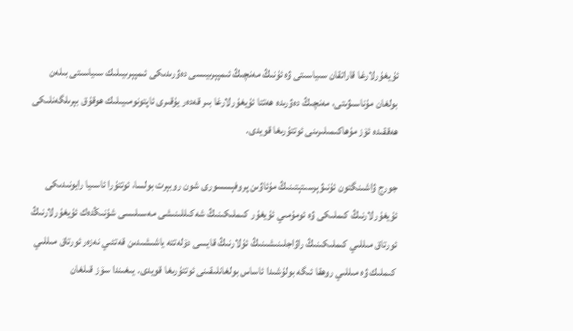ئۇيغۇرلارغا قاراتقان سىياسىتى ۋە ئۇنىڭ مەنچىڭ ئىمپېرىيىسى دەۋرىدىكى ئىمپېرىيىلىك سىياسىتى بىلەن بولغان مۇناسىۋىتى، مەنچىڭ دەۋرىدە ھەتتا ئۇيغۇرلارغا بىر قەدەر يۇقىرى ئاپتونومىيىلىك ھوقۇق بېرىلگەنلىكى ھەققىدە ئۆز مۇھاكىمىلىرىنى ئوتتۇرىغا قويدى.

جورج ۋاشىنگتون ئۇنىۋېرسىتېتىنىڭ مۇئاۋىن پروفېسسورى شون روبېرت بولسا، ئوتتۇرا ئاسىيا رايونىدىكى ئۇيغۇرلارنىڭ كىملىكى ۋە ئومۇمىي ئۇيغۇر كىملىكىنىڭ شەكىللىنىشى مەسىلىسى شۇنىڭدەك ئۇيغۇرلارنىڭ ئورتاق مىللىي كىملىكىنىڭ راۋاجلىنىشىنىڭ ئۇلارنىڭ قايسى دۆلەتتە ياشىشىدىن قەتئىي نەزەر ئورتاق مىللىي كىملىك ۋە مىللىي روھقا ئىگە بولۇشىدا ئاساس بولغانلىقىنى ئوتتۇرىغا قويدى. يىغىندا سۆز قىلغان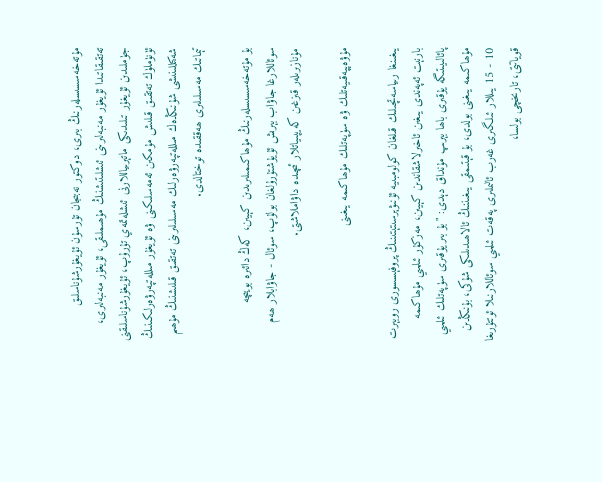مۇتەخەسسىسلەرنىڭ بىرى، دوكتور نەبىجان تۇرسۇن ئۇيغۇرشۇناسلىق تەتقىقاتىدا ئۇيغۇر مەنبەلىرىنى ئىشلىتىشنىڭ مۇھىملىقى، ئۇيغۇر مەنبەلىرى، جۈملىدىن ئۇيغۇر تىلىدىكى ماتېرىياللارنى ئىشلەتمەي تۇرۇپ، ئۇيغۇرشۇناسلىقنى ئۈنۈملۈك تەتقىق قىلىش مۇمكىن ئەمەسلىكىنى ۋە ئۇيغۇر مىللەتپەرۋەرلىكىنىڭ شەكىللىنىشى شۇنىڭدەك مىللەتپەرۋەرلىك مەسىلىلىرىنى تەتقىق قىلىشنىڭ مۇھىم تېماتىك مەسىلىلىرى ھەققىدە توختالدى.

بۇ مۇتەخەسسىسلەرنىڭ مۇھاكىمىلىرىدىن كېيىن، كەڭ دائىرە بويىچە سوئاللارغا جاۋاب بېرىش ئۇيۇشتۇرۇلغان بولۇپ، سوئال - جاۋابلار ھەم مۇنازىرىلەر قىزغىن كەيپىياتلار ئىچىدە داۋاملاشتى.

مۇۋەپپەقىيەتلىك ۋە سۈپەتلىك مۇھاكىمە يىغىنى

يىغىنغا رىياسەتچىلىك قىلغان كولومبىيە ئۇنىۋېرسىتېتىنىڭ پروفېسسورى روبېرت بارنېت ئەپەندى يىغىن ئاخىرلاشقاندىن كېيىن، مەزكۇر ئىلمىي مۇھاكىمە پائالىيىتىگە يۇقىرى باھا بېرىپ مۇنداق دېدى: "بۇ بىر يۇقىرى سۈپەتلىك ئىلمىي مۇھاكىمە يىغىنى بولدى، بۇ قېتىمقى يىغىننىڭ ئالاھىدىلىكى شۇكى، بۇنىڭدىن 10 - 15 يىللار ئىلگىرى غەرب ئالىملىرى پەقەت ئىلمىي سوئاللارنىلا ئوتتۇرىغا قوياتتى، تارىخچى بولسا،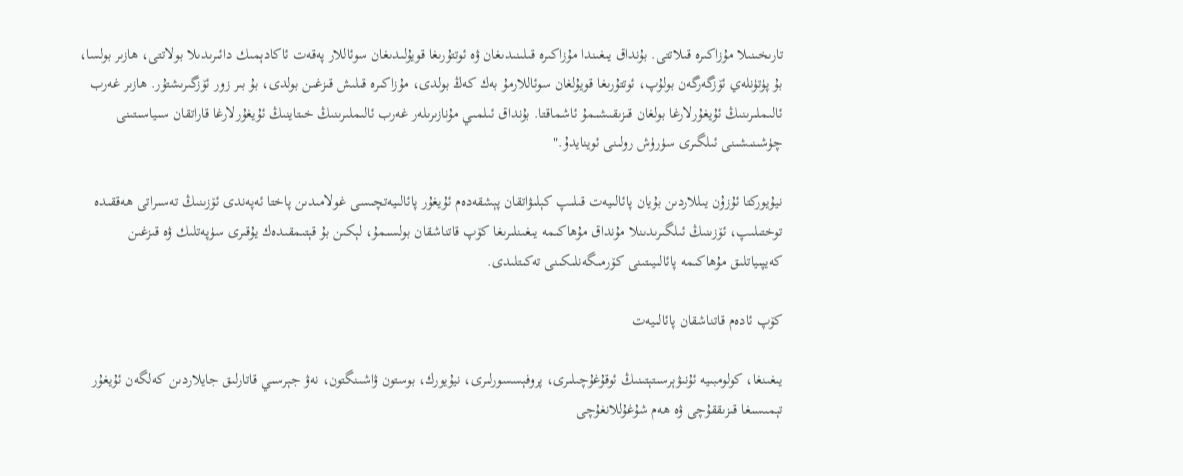تارىخىنىلا مۇزاكىرە قىلاتتى. بۇنداق يىغىندا مۇزاكىرە قىلىنىدىغان ۋە ئوتتۇرىغا قويۇلىدىغان سوئاللار پەقەت ئاكادېمىك دائىرىدىلا بولاتتى، ھازىر بولسا، بۇ پۈتۈنلەي ئۆزگەرگەن بولۇپ، ئوتتۇرىغا قويۇلغان سوئاللارمۇ بەك كەڭ بولدى، مۇزاكىرە قىلىش قىزغىن بولدى، بۇ بىر زور ئۆزگىرىشتۇر. ھازىر غەرب ئالىملىرىنىڭ ئۇيغۇرلارغا بولغان قىزىقىشىمۇ ئاشماقتا. بۇنداق ئىلمىي مۇنازىرىلەر غەرب ئالىملىرىنىڭ خىتاينىڭ ئۇيغۇرلارغا قاراتقان سىياسىتىنى چۈشىنىشىنى ئىلگىرى سۈرۈش رولىنى ئوينايدۇ."

نيۇيوركتا ئۇزۇن يىللاردىن بۇيان پائالىيەت قىلىپ كېلىۋاتقان پېشقەدەم ئۇيغۇر پائالىيەتچىسى غولامىدىن پاختا ئەپەندى ئۆزىنىڭ تەسىراتى ھەققىدە توختىلىپ، ئۆزىنىڭ ئىلگىرىدىنلا مۇنداق مۇھاكىمە يىغىنلىرىغا كۆپ قاتناشقان بولسىمۇ، لېكىن بۇ قېتىمقىدەك يۇقىرى سۈپەتلىك ۋە قىزغىن كەيپىياتلىق مۇھاكىمە پائالىيىتىنى كۆرمىگەنلىكىنى تەكىتلىدى.

كۆپ ئادەم قاتناشقان پائالىيەت

يىغىنغا، كولومبىيە ئۇنىۋېرسىتېتىنىڭ ئوقۇغۇچىلىرى، پروفېسسورلىرى، نيۇيورك، بوستون ۋاشىنگتون، نەۋ جېرسىي قاتارلىق جايلاردىن كەلگەن ئۇيغۇر تېمىسىغا قىزىققۇچى ۋە ھەم شۇغۇللانغۇچى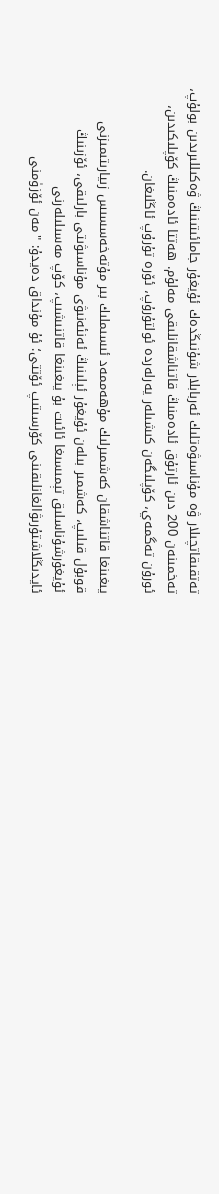تەتقىقاتچىلار ۋە مۇناسىۋەتلىك ئەربابلار شۇنىڭدەك ئۇيغۇر جامائىتىنىڭ ۋەكىللىرىدىن بولۇپ، تەخمىنەن 200 دىن ئارتۇق ئادەمنىڭ قاتناشقانلىقى مەلۇم. ھەتتا ئادەمنىڭ كۆپلىكىدىن، ئورۇن تەگمەي، كۆپلىگەن كىشىلەر يەرلەردە ئولتۇرۇپ، ئۆرە تۇرۇپ ئاڭلىغان.

يىغىنغا قاتناشقان كەشمىرلىك مۇھەممەد ئىسىملىك بىر مۇتەخەسسىس زىيارىتىمىزنى قوبۇل قىلىپ، كەشمىر بىلەن ئۇيغۇر ئېلىنىڭ ئەنئەنىۋى مۇناسىۋىتى بارلىقى، ئۆزىنىڭ ئۇيغۇرشۇناسلىق تېمىسىغا ئائىت بۇ يىغىنغا قاتنىشىپ، كۆپ مەسىلىلەرنى ئايدىڭلاشتۇرىۋالغانلىقىنى كۆرسىتىپ ئۆتتى؛ ئۇ مۇنداق دەيدۇ: "مەن ئۆزۈمنى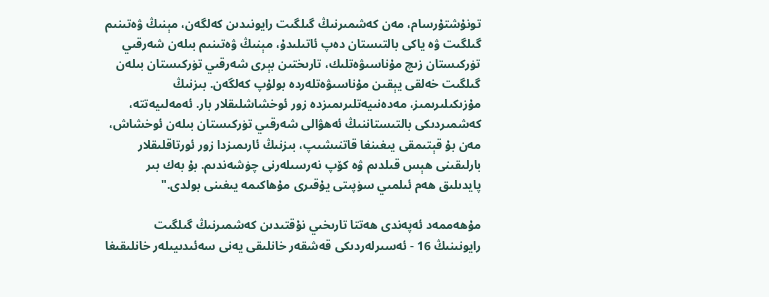تونۇشتۇرسام، مەن كەشمىرنىڭ گىلگىت رايونىدىن كەلگەن، مېنىڭ ۋەتىنىم گىلگىت ۋە ياكى بالتىستان دەپ ئاتىلىدۇ، مېنىڭ ۋەتىنىم بىلەن شەرقىي تۈركىستان زىچ مۇناسىۋەتلىك، تارىختىن بېرى شەرقىي تۈركىستان بىلەن گىلگىت خەلقى يېقىن مۇناسىۋەتلەردە بولۇپ كەلگەن. بىزنىڭ مۇزىكىلىرىمىز، مەدەنىيەتلىرىمىزدە زور ئوخشاشلىقلار بار. ئەمەلىيەتتە، كەشمىردىكى بالتىستاننىڭ ئەھۋالى شەرقىي تۈركىستان بىلەن ئوخشاش، مەن بۇ قېتىمقى يىغىنغا قاتنىشىپ، بىزنىڭ ئارىمىزدا زور ئورتاقلىقلار بارلىقىنى ھېس قىلدىم ۋە كۆپ نەرسىلەرنى چۈشەندىم. بۇ بەك بىر پايدىلىق ھەم ئىلمىي سۈپىتى يۇقىرى مۇھاكىمە يىغىنى بولدى."

مۇھەممەد ئەپەندى ھەتتا تارىخىي نۇقتىدىن كەشمىرنىڭ گىلگىت رايونىنىڭ 16 - ئەسىرلەردىكى قەشقەر خانلىقى يەنى سەئىدىيىلەر خانلىقىغا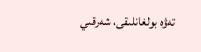تەۋە بولغانلىقى، شەرقىي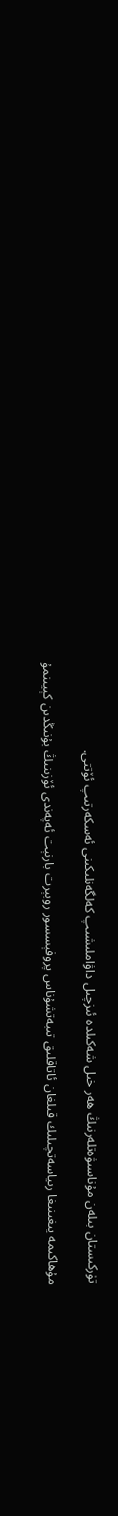تۈركىستان بىلەن مۇناسىۋەتلەرنىڭ ھەر خىل شەكىلدە ئىزچىل داۋاملىشىپ كەلگەنلىكىنى ئەسكەرتىپ ئۆتتى.

مۇھاكىمە يىغىنىغا رىياسەتچىلىك قىلغان ئاتاقلىق تىبەتشۇناس پروفېسسور روبېرت بارنېت ئەپەندى ئۆزىنىڭ بۇنىڭدىن كېيىنمۇ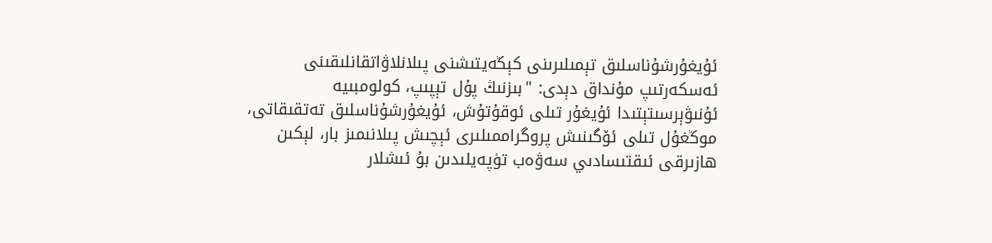ئۇيغۇرشۇناسلىق تېمىلىرىنى كېڭەيتىشنى پىلانلاۋاتقانلىقىنى ئەسكەرتىپ مۇنداق دېدى: "بىزنىڭ پۇل تېپىپ، كولومبىيە ئۇنىۋېرسىتېتىدا ئۇيغۇر تىلى ئوقۇتۇش، ئۇيغۇرشۇناسلىق تەتقىقاتى، موڭغۇل تىلى ئۆگىنىش پروگراممىلىرى ئېچىش پىلانىمىز بار، لېكىن ھازىرقى ئىقتىسادىي سەۋەب تۈپەيلىدىن بۇ ئىشلار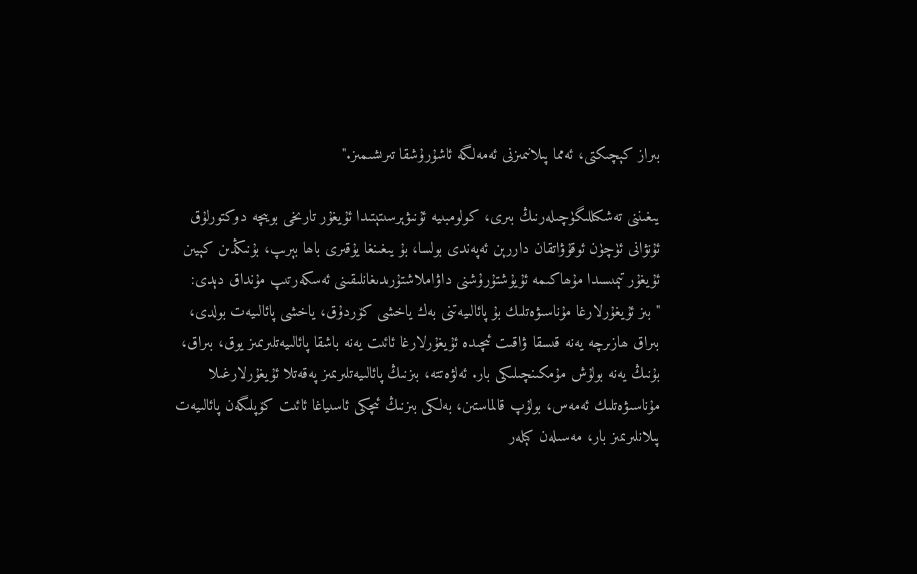بىراز كېچىكتى، ئەمما پىلانىمىزنى ئەمەلگە ئاشۇرۇشقا تىرىشىمىز."

يىغىننى تەشكىللىگۈچىلەرنىڭ بىرى، كولومبىيە ئۇنىۋېرسىتېتىدا ئۇيغۇر تارىخى بويىچە دوكتورلۇق ئۇنۋانى ئۈچۈن ئوقۇۋاتقان داررېن ئەپەندى بولسا، بۇ يىغىنغا يۇقىرى باھا بېرىپ، بۇنىڭدىن كېيىن ئۇيغۇر تېمىسىدا مۇھاكىمە ئۇيۇشتۇرۇشنى داۋاملاشتۇرىدىغانلىقىنى ئەسكەرتىپ مۇنداق دېدى: "بىز ئۇيغۇرلارغا مۇناسىۋەتلىك بۇ پائالىيەتنى بەك ياخشى كۆردۇق، ياخشى پائالىيەت بولدى، بىراق ھازىرچە يەنە قىسقا ۋاقىت ئىچىدە ئۇيغۇرلارغا ئائىت يەنە باشقا پائالىيەتلىرىمىز يوق، بىراق، بۇنىڭ يەنە بولۇش مۇمكىنچىلىكى بار. ئەلۋەتتە، بىزنىڭ پائالىيەتلىرىمىز پەقەتلا ئۇيغۇرلارغىلا مۇناسىۋەتلىك ئەمەس، بولۇپ قالماستىن، بەلكى بىزنىڭ ئىچكى ئاسىياغا ئائىت كۆپلىگەن پائالىيەت پىلانلىرىمىز بار، مەسىلەن كېلەر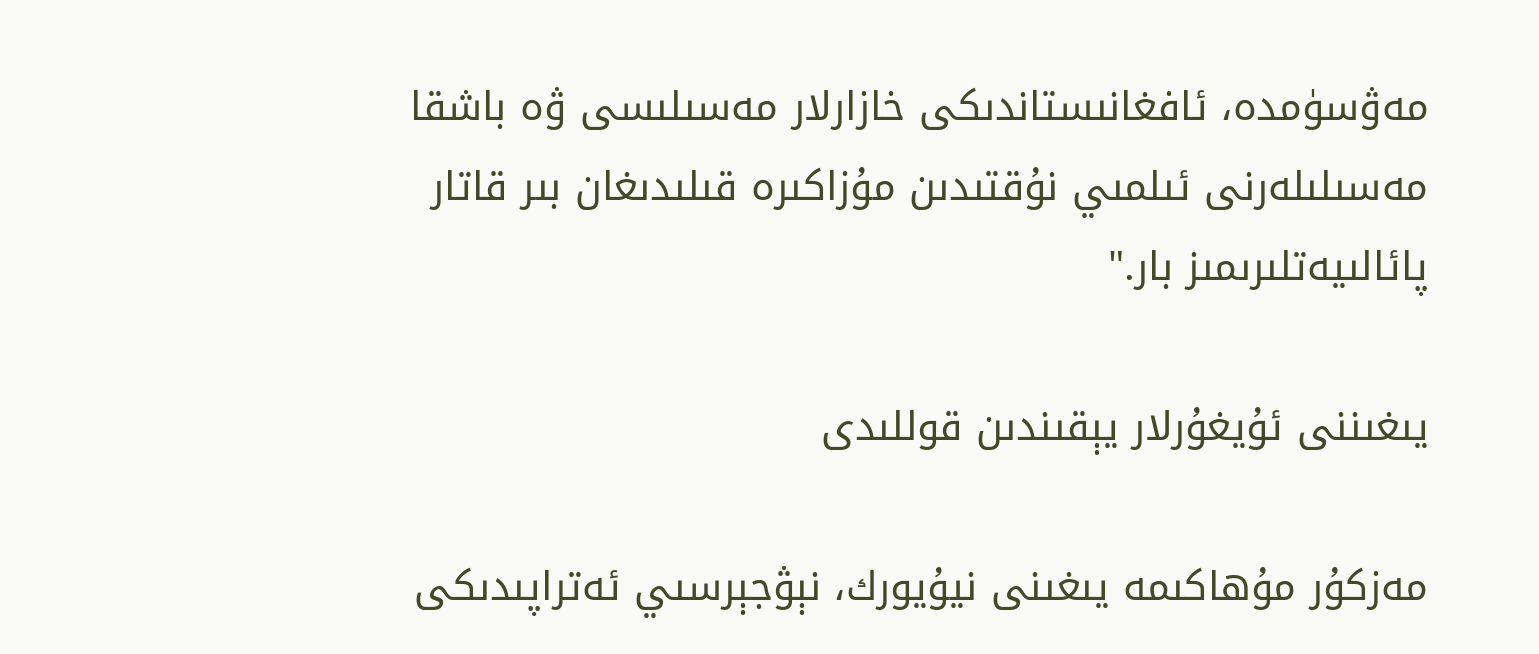مەۋسۈمدە، ئافغانىستاندىكى خازارلار مەسىلىسى ۋە باشقا مەسىلىلەرنى ئىلمىي نۇقتىدىن مۇزاكىرە قىلىدىغان بىر قاتار پائالىيەتلىرىمىز بار."

يىغىننى ئۇيغۇرلار يېقىندىن قوللىدى

مەزكۇر مۇھاكىمە يىغىنى نيۇيورك، نېۋجېرسىي ئەتراپىدىكى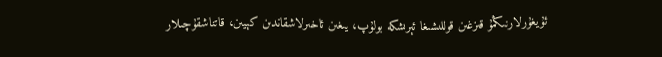ئۇيغۇرلارنىڭمۇ قىزغىن قوللىشىغا ئېرىشكە بولۇپ، يىغىن ئاخىرلاشقاندىن كېيىن، قاتناشقۇچىلار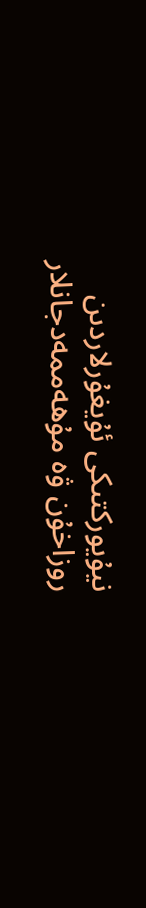نيۇيوركتىكى ئۇيغۇرلاردىن روزاخۇن ۋە مۇھەممەدجانلار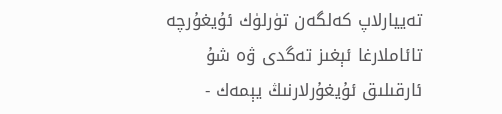تەييارلاپ كەلگەن تۈرلۈك ئۇيغۇرچە تائاملارغا ئېغىز تەگدى ۋە شۇ ئارقىلىق ئۇيغۇرلارنىڭ يېمەك -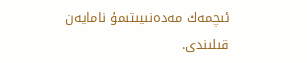ئىچمەك مەدەنىيىتىمۇ نامايەن قىلىندى.